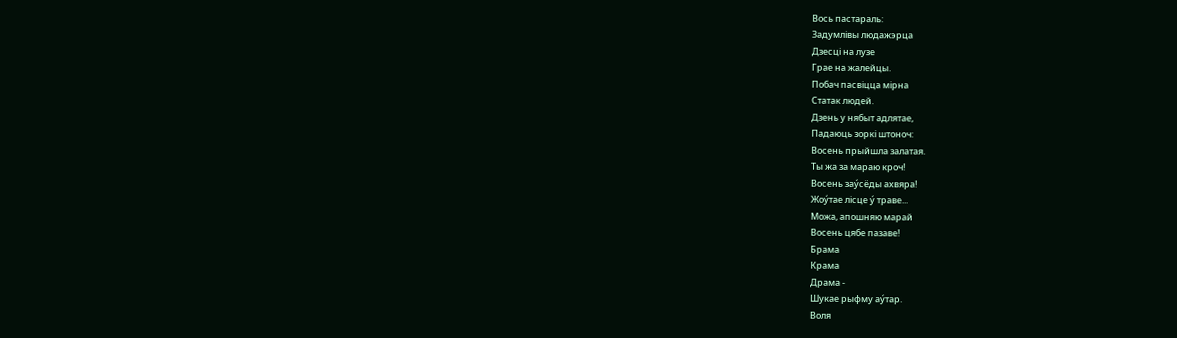Вось пастараль:
Задумлiвы людажэрца
Дзесцi на лузе
Грае на жалейцы.
Побач пасвiцца мiрна
Статак людей.
Дзень у нябыт адлятае,
Падаюць зоркi штоноч:
Восень прыйшла залатая.
Ты жа за мараю кроч!
Восень зау́сёды ахвяра!
Жоу́тае лiсце у́ траве...
Можа, апошняю марай
Восень цябе пазаве!
Брама
Крама
Драма -
Шукае рыфму ау́тар.
Воля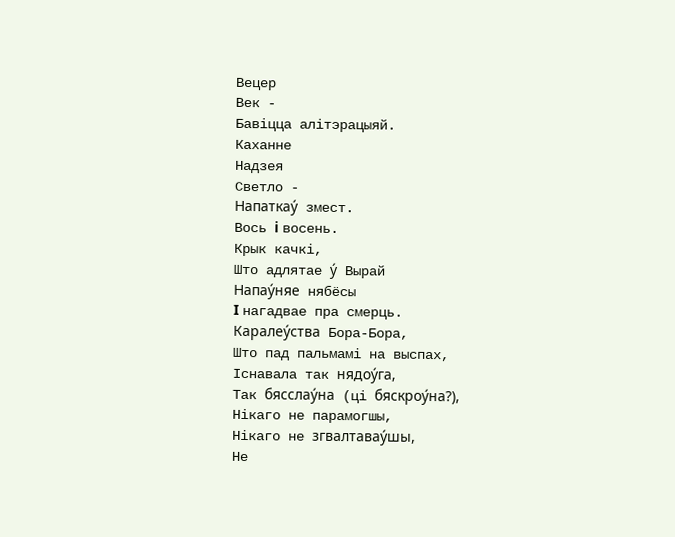Вецер
Век -
Бавiцца алiтэрацыяй.
Каханне
Надзея
Светло -
Напаткау́ змест.
Вось i восень.
Крык качкi,
Што адлятае у́ Вырай
Напау́няе нябёсы
I нагадвае пра смерць.
Каралеу́ства Бора-Бора,
Што пад пальмамi на выспах,
Iснавала так нядоу́га,
Так бясслау́на (цi бяскроу́на?),
Нiкаго не парамогшы,
Нiкаго не згвалтавау́шы,
Не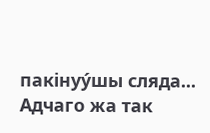пакiнуу́шы сляда...
Адчаго жа так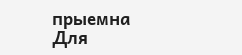прыемна
Для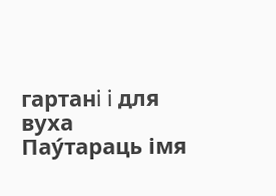гартанi i для вуха
Пау́тараць iмя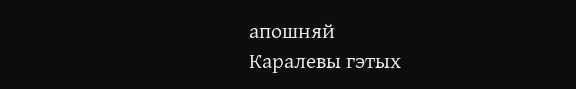апошняй
Каралевы гэтых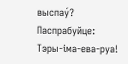выспау́?
Паспрабуйце:
Тэры-iма-ева-руа!